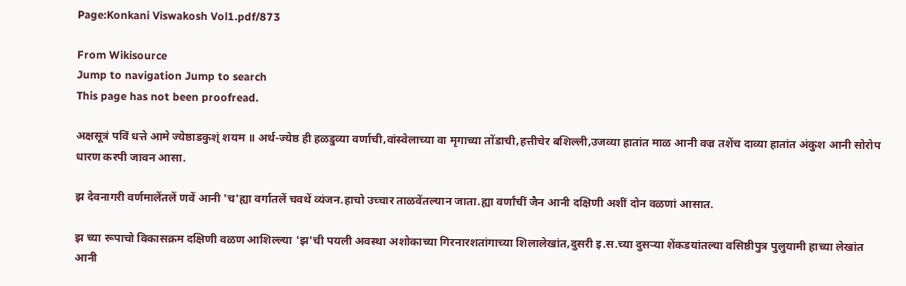Page:Konkani Viswakosh Vol1.pdf/873

From Wikisource
Jump to navigation Jump to search
This page has not been proofread.

अक्षसूत्रं पविं धत्ते आमे ज्येष्ठाडकुश्ं शयम ॥ अर्थ-ज्येष्ठ ही हळडुव्या वर्णाची,वांस्वेलाच्या वा मृगाच्या तोंडाची,हत्तीचेर बशिल्ली,उजव्या हातांत माळ आनी वज्र तशेंच दाव्या हातांत अंकुश आनी सोरोप धारण करपी जावन आसा.

झ देवनागरी वर्णमालेंतलें णवें आनी 'च'ह्या वर्गातलें चवथें व्यंजन.हाचो उच्चार ताळवेंतल्यान जाता.ह्या वर्णांचीं जैन आनी दक्षिणी अशीं दोन वळणां आसात.

झ च्या रूपाचो विकासक्रम दक्षिणी वळण आशिल्ल्या 'झ'ची पयली अवस्था अशोकाच्या गिरनारशतांगाच्या शिलालेखांत,दुसरी इ.स.च्या दुसऱ्या शेंकडयांतल्या वसिष्ठीपुत्र पुलुयामी हाच्या लेखांत आनी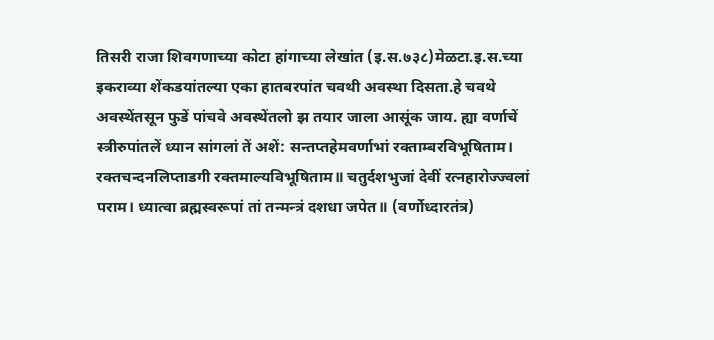तिसरी राजा शिवगणाच्या कोटा हांगाच्या लेखांत (इ.स.७३८)मेळटा.इ.स.च्या इकराव्या शेंकडयांतल्या एका हातबरपांत चवथी अवस्था दिसता.हे चवथे अवस्थेंतसून फुडें पांचवे अवस्थेंतलो झ तयार जाला आसूंक जाय. ह्या वर्णाचें स्त्रीरुपांतलें ध्यान सांगलां तें अशें: सन्तप्तहेमवर्णाभां रक्ताम्बरविभूषिताम। रक्तचन्दनलिप्ताडगी रक्तमाल्यविभूषिताम॥ चतुर्दशभुजां देवीं रत्नहारोज्ज्वलां पराम। ध्यात्वा ब्रह्मस्वरूपां तां तन्मन्त्रं दशधा जपेत॥ (वर्णोध्दारतंत्र)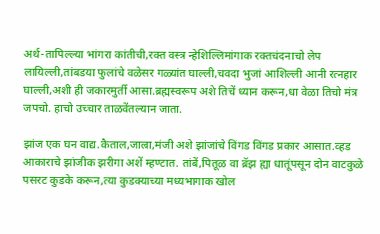अर्थ-तापिल्ल्या भांगरा कांतीची,रक्त वस्त्र न्हेशिल्लिमांगाक रक्तचंदनाचो लेप लायिल्ली,तांबडया फुलांचे वळेसर गळ्यांत घाल्ली,चवदा भुजां आशिल्ली आनी रत्नहार घाल्ली,अशी ही जकारमुर्ती आसा.ब्रह्मस्वरूप अशे तिचें ध्यान करून,धा वेळा तिचो मंत्र जपचो. हाचो उच्चार ताळवेंतल्यान जाता.

झांज एक घन वाद्य.कैताल,जाल्रा,मंजी अशे झांजांचे विंगड विंगड प्रकार आसात.व्हड आकाराचे झांजीक झरीगा अशें म्हण्टात. तांबें,पितूळ वा ब्रॅझ ह्या धातूंपसून दोन वाटकुळे पसरट कुडके करून,त्या कुडक्याच्या मध्यभागाक खोल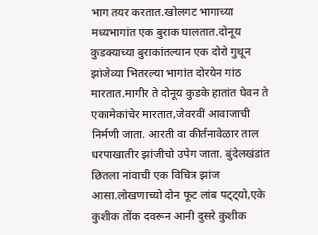भाग तयर करतात.खोलगट भागाच्या मध्यभागांत एक बुराक घालतात.दोनूय कुडक्याच्या बुराकांतल्यान एक दोरो गुथून झांजेव्या भितरल्या भागांत दोरयेन गांठ मारतात.मागीर ते दोनूय कुडके हातांत घेवन ते एकामेकांचेर मारतात,जेवरवीं आवाजाची निर्मणी जाता. आरती वा कीर्तनावेळार ताल धरपाखातीर झांजीचो उपेग जाता. बुंदेलखंडांत छितला नांवाची एक विचित्र झांज आसा.लोखणाच्यो दोन फूट लांब पट्ट्यो,एके कुशीक तोंक दवरून आनी दुसरे कुशीक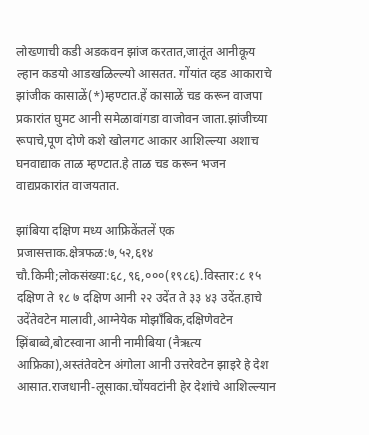लोख्णाची कडी अडकवन झांज करतात,जातूंत आनीकूय ल्हान कडयो आडखळिल्ल्यो आसतत. गोंयांत व्हड आकाराचे झांजीक कासाळें(*)म्हण्टात.हें कासाळें चड करून वाजपा प्रकारांत घुमट आनी समेळावांगडा वाजोवन जाता.झांजीच्या रूपाचे,पूण दोणे कशे खोलगट आकार आशिल्ल्या अशाच घनवाद्याक ताळ म्हण्टात.हे ताळ चड करून भजन वाद्यप्रकारांत वाजयतात.

झांबिया दक्षिण मध्य आफ्रिकेंतलें एक प्रजासत्ताक.क्षेत्रफळ:७,५२,६१४ चौ.किमी;लोकसंख्या:६८,९६,०००(१९८६).विस्तार:८ १५ दक्षिण ते १८ ७ दक्षिण आनी २२ उदेंत ते ३३ ४३ उदेंत.हाचे उदेंतेवटेन मालावी,आग्नेयेक मोझॉंबिक,दक्षिणेवटेन झिंबाब्वे,बोटस्वाना आनी नामीबिया (नैऋत्य आफ्रिका),अस्तंतेवटेन अंगोला आनी उत्तरेवटेन झाइरे हे देश आसात.राजधानी-लूसाका.चोंयवटांनी हेर देशांचे आशिल्ल्यान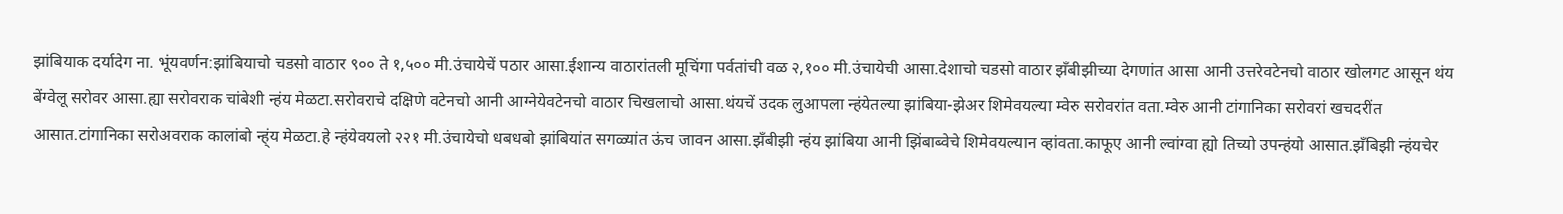झांबियाक दर्यादेग ना. भूंयवर्णन:झांबियाचो चडसो वाठार ९०० ते १,५०० मी.उंचायेचें पठार आसा.ईशान्य वाठारांतली मूचिंगा पर्वतांची वळ २,१०० मी.उंचायेची आसा.देशाचो चडसो वाठार झॅंबीझीच्या देगणांत आसा आनी उत्तरेवटेनचो वाठार खोलगट आसून थंय बेंग्वेलू सरोवर आसा.ह्या सरोवराक चांबेशी न्हंय मेळटा.सरोवराचे दक्षिणे वटेनचो आनी आग्नेयेवटेनचो वाठार चिखलाचो आसा.थंयचें उदक लुआपला न्हंयेतल्या झांबिया-झेअर शिमेवयल्या म्वेरु सरोवरांत वता.म्वेरु आनी टांगानिका सरोवरां खचदरींत आसात.टांगानिका सरोअवराक कालांबो न्ह्ंय मेळटा.हे न्हंयेवयलो २२१ मी.उंचायेचो धबधबो झांबियांत सगळ्यांत ऊंच जावन आसा.झॅंबीझी न्हंय झांबिया आनी झिंबाब्वेचे शिमेवयल्यान व्हांवता.काफूए आनी ल्वांग्वा ह्यो तिच्यो उपन्हंयो आसात.झॅंबिझी न्हंयचेर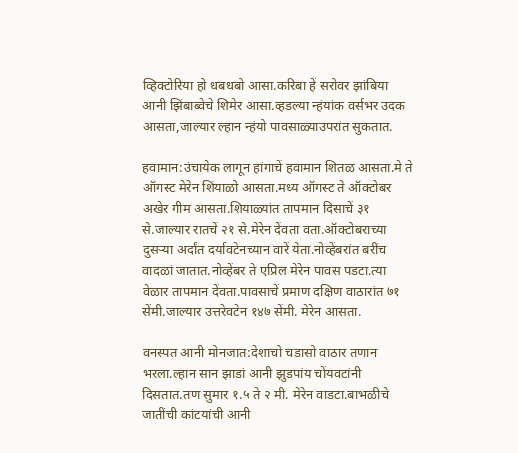व्हिक्टोरिया हो धबधबो आसा.करिबा हें सरोवर झांबिया आनी झिंबाब्वेचे शिमेर आसा.व्हडल्या न्हंयांक वर्सभर उदक आसता,जाल्यार ल्हान न्हंयो पावसाळ्याउपरांत सुकतात.

हवामान:उंचायेक लागून हांगाचें हवामान शितळ आसता.मे ते ऑगस्ट मेरेन शिंयाळो आसता.मध्य ऑगस्ट ते ऑक्टोबर अखेर गीम आसता.शियाळ्यांत तापमान दिसाचें ३१ से.जाल्यार रातचें २१ से.मेरेन देंवता वता.ऑक्टोबराच्या दुसऱ्या अर्दांत दर्यावटेनच्यान वारें येता.नोव्हेंबरांत बरींच वादळां जातात.नोव्हेंबर ते एप्रिल मेरेन पावस पडटा.त्या वेळार तापमान देंवता.पावसाचें प्रमाण दक्षिण वाठारांत ७१ सेंमी.जाल्यार उत्तरेवटेन १४७ सेंमी. मेरेन आसता.

वनस्पत आनी मोनजात:देशाचो चडासो वाठार तणान भरला.ल्हान सान झाडां आनी झुडपांय चोंयवटांनी दिसतात.तण सुमार १.५ ते २ मी. मेरेन वाडटा.बाभळीचे जातींची कांटयांची आनी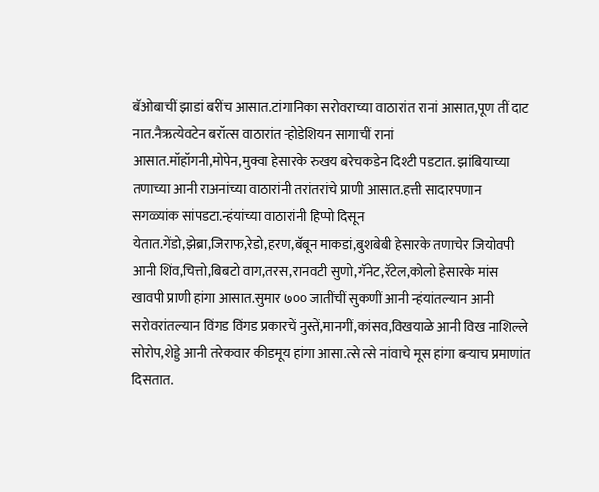बॅओबाचीं झाडां बरींच आसात.टांगानिका सरोवराच्या वाठारांत रानां आसात,पूण तीं दाट नात.नैऋत्येवटेन बरॉत्स वाठारांत ऱ्होडेशियन सागाचीं रानां आसात.मॉहॉगनी,मोपेन,मुक्वा हेसारके रुखय बरेचकडेन दिश्टी पडटात. झांबियाच्या तणाच्या आनी राअनांच्या वाठारांनी तरांतरांचे प्राणी आसात.हत्ती सादारपणान सगळ्यांक सांपडटा.न्हंयांच्या वाठारांनी हिप्पो दिसून येतात.गेंडो,झेब्रा,जिराफ,रेडो,हरण,बॅबून माकडां,बुशबेबी हेसारके तणाचेर जियोवपी आनी शिंव,चित्तो,बिबटो वाग,तरस,रानवटी सुणो,गॅनेट,रॅटेल,कोलो हेसारके मांस खावपी प्राणी हांगा आसात.सुमार ७०० जातींचीं सुकणीं आनी न्हंयांतल्यान आनी सरोवरांतल्यान विंगड विंगड प्रकारचें नुस्तें,मानगीं,कांसव,विखयाळे आनी विख नाशिल्ले सोरोप,शेड्डे आनी तरेकवार कीडमूय हांगा आसा.त्से त्से नांवाचे मूस हांगा बऱ्याच प्रमाणांत दिसतात.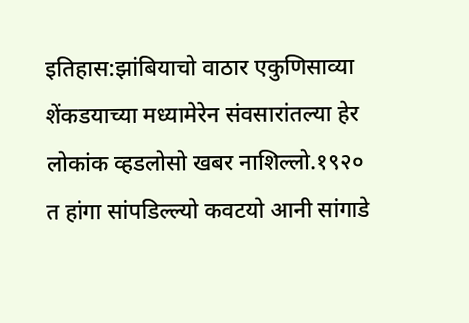इतिहास:झांबियाचो वाठार एकुणिसाव्या शेंकडयाच्या मध्यामेरेन संवसारांतल्या हेर लोकांक व्हडलोसो खबर नाशिल्लो.१९२० त हांगा सांपडिल्ल्यो कवटयो आनी सांगाडे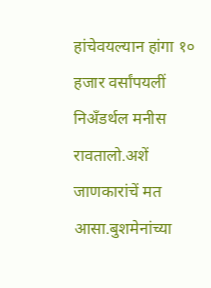हांचेवयल्यान हांगा १० हजार वर्सांपयलीं निॲंडर्थल मनीस रावतालो.अशें जाणकारांचें मत आसा.बुशमेनांच्या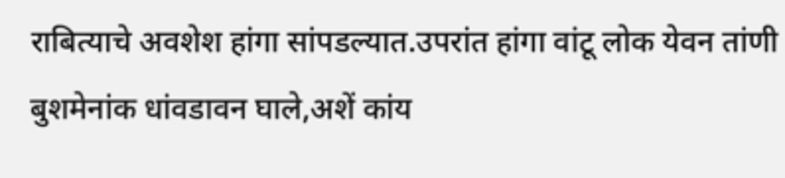राबित्याचे अवशेश हांगा सांपडल्यात.उपरांत हांगा वांटू लोक येवन तांणी बुशमेनांक धांवडावन घाले,अशें कांय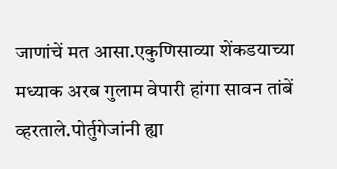जाणांचें मत आसा.एकुणिसाव्या शेंकडयाच्या मध्याक अरब गुलाम वेपारी हांगा सावन तांबें व्हरताले.पोर्तुगेजांनी ह्या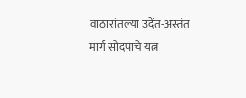वाठारांतल्या उदेंत-अस्तंत मार्ग सोदपाचे यत्न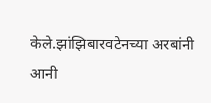केले.झांझिबारवटेनच्या अरबांनी आनी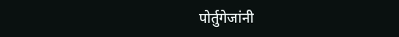पोर्तुगेजांनी